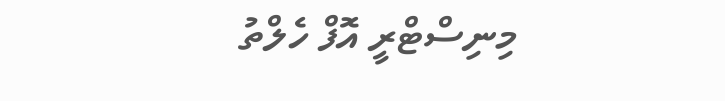މިނިސްޓްރީ އޮފް ހެލްތު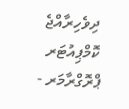ދިވެހިރާއްޖެ
ކޮމްޕިއުޓަރ ޕްރޮގްރާމަރ -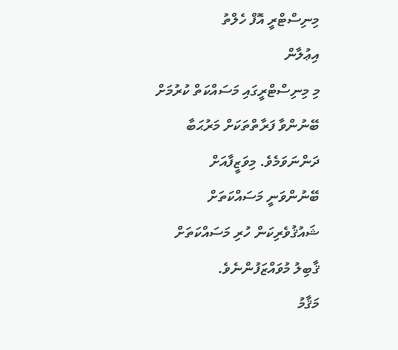މިނިސްޓްރީ އޮފް ހެލްތު
އިޢުލާން
މި މިނިސްޓްރީގައި މަސައްކަތް ކުރުމަށް ބޭނުންވާ ފަރާތްތަކަށް މަރުޙަބާ ދަންނަވަމެވެ. މިވަޒީފާއަށް ބޭނުންވަނީ މަސައްކަތަށް ޝައުޤުވެރިކަން ހުރި މަސައްކަތަށް ޤާބިލު މުވައްޒަފުންނެވެ.
މަޤާމު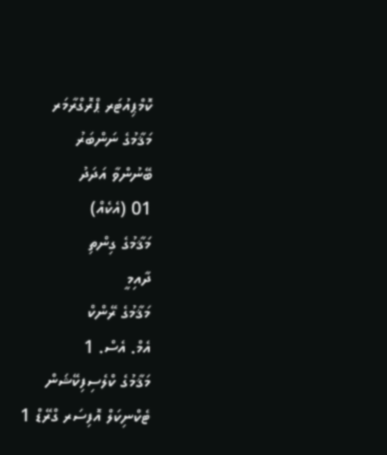ކޮމްޕިއުޓަރ ޕްރޮގްރާމަރ
މަޤާމުގެ ނަންބަރު
ބޭނުންވާ އަދަދު
01 (އެކެއް)
މަޤާމުގެ ގިންތި
ދާއިމީ
މަޤާމުގެ ރޭންކް
އެމް. އެސް. 1
މަޤާމުގެ ކްލެސިފިކޭޝަން
ޓެކްނިކަލް އޮފިސަރ ގްރޭޑް 1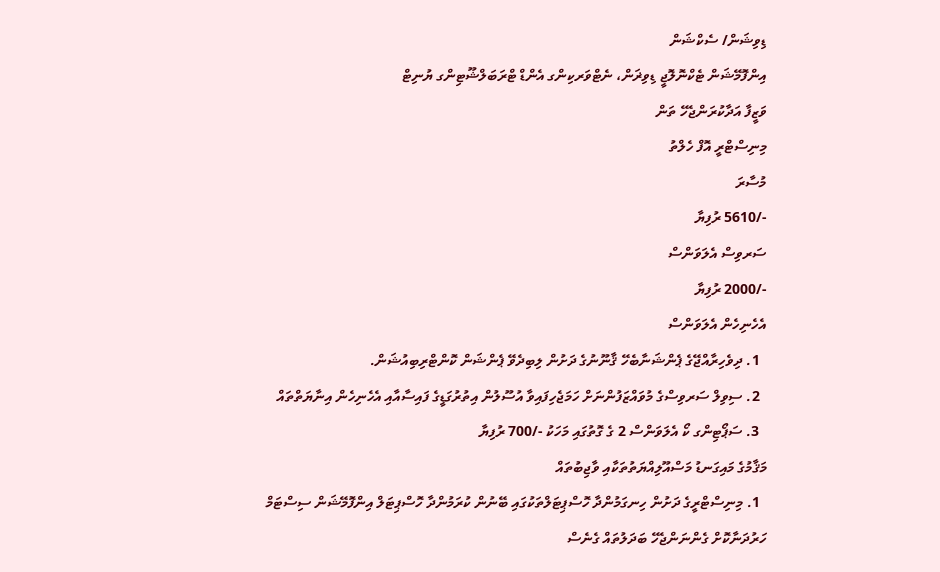ޑިވިޝަން/ ސެކްޝަން
އިންފޮމޭޝަން ޓެކްނޮލޮޖީ ޑިވިޜަން، ނެޓްވަރކިންގ އެންޑް ޓްރަބަލްޝޫޓިންގ ޔުނިޓް
ވަޒީފާ އަދާކުރަންޖެހޭ ތަން
މިނިސްޓްރީ އޮފް ހެލްތު
މުސާރަ
-/5610 ރުފިޔާ
ސަރވިސް އެލަވަންސް
-/2000 ރުފިޔާ
އެހެނިހެން އެލަވަންސް
  1. ދިވެހިރާއްޖޭގެ ޕެންޝަނާބެހޭ ޤާނޫނުގެ ދަށުން ލިބިދެވޭ ޕެންޝަން ކޮންޓްރިބިއުޝަން.
  2. ސިވިލް ސަރވިސްގެ މުވައްޒަފުންނަށް ހަމަޖެހިފައިވާ އުސޫލުން އިތުރުގަޑީގެ ފައިސާއާއި އެހެނިހެން އިނާޔަތްތައް
  3. ސަޕޯޓިންގ ކޯ އެލަވަންސް 2 ގެ ގޮތުގައި މަހަކު -/700 ރުފިޔާ
މަޤާމުގެ މައިގަނޑު މަސްއޫލިއްޔަތުތަކާއި ވާޖިބުތައް
  1. މިނިސްޓްރީގެ ދަށުން ހިނގަމުންދާ ހޮސްޕިޓަލްތަކުގައި ބޭނުން ކުރަމުންދާ ހޮސްޕިޓަލް އިންފޮމޭޝަން ސިސްޓަމް ހަރުދަނާކޮށް ގެންނަންޖެހޭ ބަދަލުތައް ގެނެސް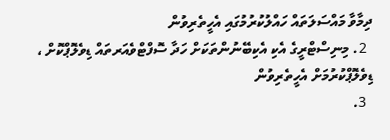ދިމާވާ މައްސަލަތައް ހައްލުކުރުމުގައި އެހީތެރިވުން
  2. މިނިސްޓްރީގެ އެކި އެކިބޭނުންތަކަށް ހަދާ ސޮފްޓްވެއަރތައް ޑިވެލޮޕްކޮށް ، ޑިވެލޮޕްކުރުމަށް އެހީތެރިވުން
  3.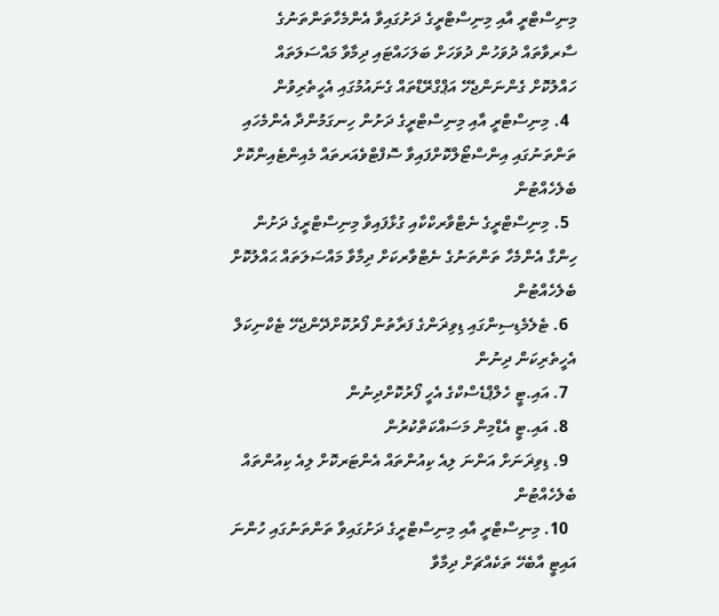މިނިސްޓްރީ އާއި މިނިސްޓްރީގެ ދަށުގައިވާ އެންމެހާތަންތަނުގެ ސާރވާތައް ދުވަހުން ދުވަހަށް ބަލަހައްޓައި ދިމާވާ މައްސަލަތައް ހައްލުކޮށް ގެންނަންޖެހޭ އަޕްގްރޭޑްތައް ގެނައުމުގައި އެހީތެރިވުން
  4. މިނިސްޓްރީ އާއި މިނިސްޓްރީގެ ދަށުން ހިނގަމުންދާ އެންމެހައި ތަންތަނުގައި އިންސްޓޯލްކޮށްފައިވާ ސޮފްޓްވެއަރތައް މެއިންޓެއިންކޮށް ބެލެހެއްޓުން
  5. މިނިސްޓްރީގެ ނެޓްވާރކްކާއި ގުޅާފައިވާ މިނިސްޓްރީގެ ދަށުން ހިންގާ އެންމެހާ ތަންތަނުގެ ނެޓްވާރކަށް ދިމާވާ މައްސަލަތައް ޙައްލުކޮށް ބެލެހެއްޓުން
  6. ޓެލެމެޑިސިންގައި ޑިވިޜަންގެ ފަރާތުން ފޯރުކޮށްދޭންޖެހޭ ޓެކްނިކަލް އެހީތެރިކަން ދިނުން
  7. އައި.ޓީ ހެލްޕްޑެސްކްގެ އެހީ ފޯރުކޮށްދިނުން
  8. އައި.ޓީ އެޑްމިން މަސައްކަތްކުރުން
  9. ޑިވިޜަނަށް އަންނަ ލިއެ ކިއުންތައް އެންޓަރކޮށް ލިއެ ކިއުންތައް ބެލެހެއްޓުން
  10. މިނިސްޓްރީ އާއި މިނިސްޓްރީގެ ދަށުގައިވާ ތަންތަނުގައި ހުންނަ އައިޓީ އާބެހޭ ތަކެއްޗަށް ދިމާވާ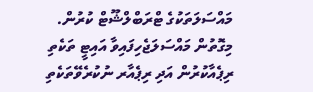މައްސަލަތަކުގެ ޓްރަބްލްޝޫޓް ކުރުން. މިގޮތުން މައްސަލަޖެހިފައިވާ އައިޓީ ތަކެތި ރިޕެއާކުރުން އަދި ރިޕެއާރ ނުކުރެވޭތަކެތި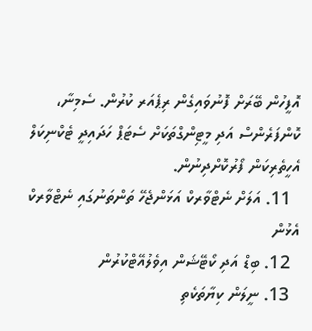އޮފީހުން ބޭރަށް ފޮނުވައިގެން ރިޕެއަރ ކުރުން. ސެމިނާ، ކޮންފަރެންސް އަދި މީޓިންގްތަކަށް ސެޓަޕް ހަދައިދީ ޓެކްނިކަލް އެހީތެރިކަން ފޯރުކޮށްދިނުން.
  11. އަލަށް ނެޓްވާރކް އަޅަންޖެހޭ ތަންތަނުގައި ނެޓްވާރކް އެޅުން
  12. ބިޑް އަދި ކޯޓޭޝަން އިވެލުއޭޓްކުރުން
  13. ނީލަން ކިޔާތަކެތި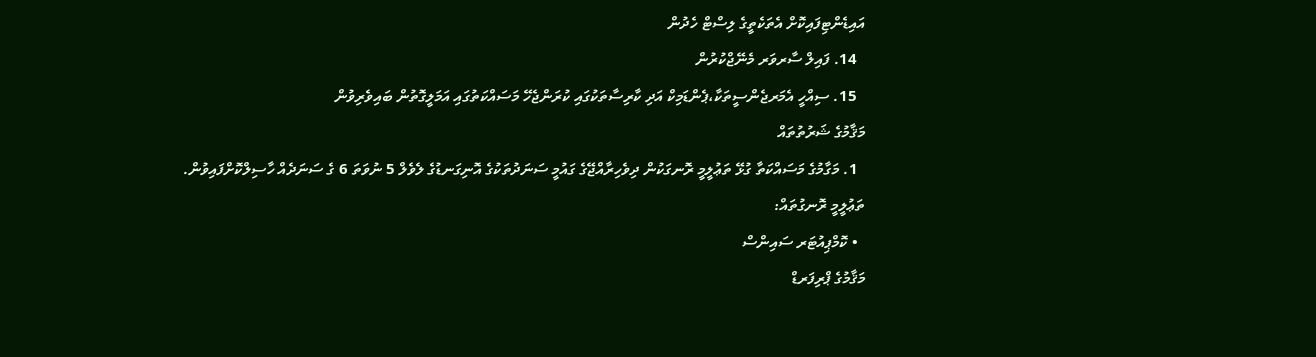އައިޑެންޓިފައިކޮށް އެތަކެތީގެ ލިސްޓް ހެދުން
  14. ފައިލް ސާރވަރ މެނޭޖްކުރުން
  15. ސިއްހީ އެމަރޖެންސީތަކާ،ޕެންޑަމިކް އަދި ކާރިސާތަކުގައި ކުރަންޖެހޭ މަސައްކަތުގައި އަމަލީގޮތުން ބައިވެރިވުން
މަޤާމުގެ ޝަރުތުތައް
  1. މަގާމުގެ މަސައްކަތާ ގުޅޭ ތަޢުލީމީ ރޮނގަކުން ދިވެހިރާއްޖޭގެ ގައުމީ ސަނަދުތަކުގެ އޮނިގަނޑުގެ ލެވެލް 5 ނުވަތަ 6 ގެ ސަނަދެއް ހާސިލްކޮށްފައިވުން.
ތަޢުލީމީ ރޮނގުތައް:
  • ކޮމްޕިއުޓަރ ސައިންސް
މަޤާމުގެ ޕްރިފަރޑް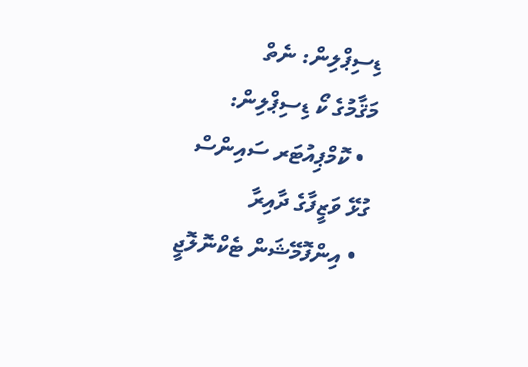ޑިސިޕްލިން: ނެތް
މަޤާމުގެ ކޯ ޑިސިޕްލިން:
  • ކޮމްޕިއުޓަރ ސައިންސް
ގުޅޭ ވަޒީފާގެ ދާއިރާ
  • އިންފޮމޭޝަން ޓެކްނޮލޮޖީ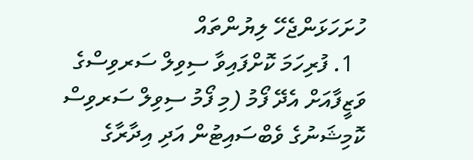ހުށަހަޅަންޖެހޭ ލިޔުންތައް
  1. ފުރިހަމަ ކޮށްފައިވާ ސިވިލް ސަރވިސްގެ ވަޒީފާއަށް އެދޭ ފޯމު (މި ފޯމު ސިވިލް ސަރވިސް ކޮމިޝަނުގެ ވެބްސައިޓުން އަދި އިދާރާގެ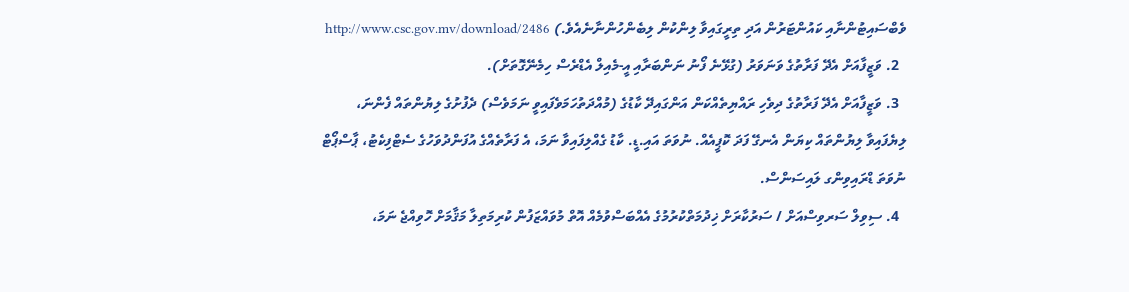ވެބްސައިޓުންނާއި ކައުންޓަރުން އަދި ތިރީގައިވާ ލިންކުން ލިބެންހުންނާނެއެވެ.) http://www.csc.gov.mv/download/2486
  2. ވަޒީފާއަށް އެދޭ ފަރާތުގެ ވަނަވަރު (ގުޅޭނެ ފޯނު ނަންބަރާއި އީ-މެއިލް އެޑްރެސް ހިމެނޭގޮތަށް).
  3. ވަޒީފާއަށް އެދޭ ފަރާތުގެ ދިވެހި ރައްޔިތެއްކަން އަންގައިދޭ ކާޑުގެ (މުއްދަތުހަމަވެފައިވީ ނަމަވެސް) ދެފުށުގެ ލިޔުންތައް ފެންނަ، ލިޔެފައިވާ ލިޔުންތައް ކިޔަން އެނގޭ ފަދަ ކޮޕީއެއް. ނުވަތަ އައި.ޑީ. ކާޑު ގެއްލިފައިވާ ނަމަ، އެ ފަރާތެއްގެ އުފަންދުވަހުގެ ސެޓްފިކެޓު، ޕާސްޕޯޓް ނުވަތަ ޑްރައިވިންގ ލައިސަންސް.
  4. ސިވިލް ސަރވިސްއަށް / ސަރުކާރަށް ޚިދުމަތްކުރުމުގެ އެއްބަސްވުމެއް އޮތް މުވައްޒަފުން ކުރިމަތިލާ މަޤާމަށް ހޮވިއްޖެ ނަމަ،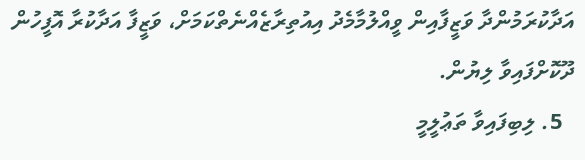އަދާކުރަމުންދާ ވަޒީފާއިން ވީއްލުމާމެދު އިއުތިރާޒެއްނެތްކަމަށް، ވަޒީފާ އަދާކުރާ އޮފީހުން ދޫކޮށްފައިވާ ލިޔުން.
  5. ލިބިފައިވާ ތަޢުލީމީ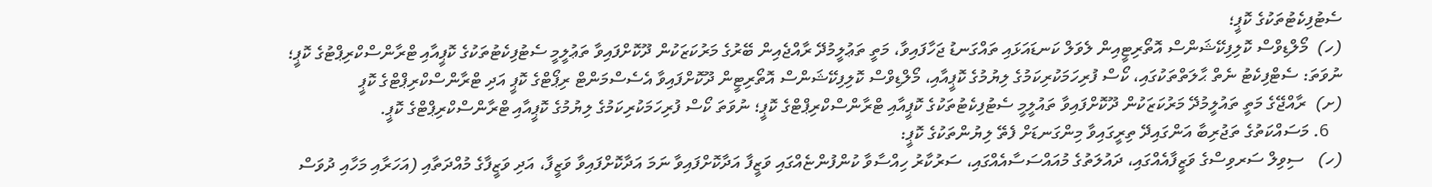ސެޓުފިކެޓުތަކުގެ ކޮޕީ؛
(ހ)  މޯލްޑިވްސް ކޮލިފިކޭޝަންސް އޮތޯރިޓީއިން ލެވަލް ކަނޑައަޅައި ތައްގަނޑު ޖަހާފައިވާ، މަތީ ތަޢުލީމުދޭ ރާއްޖެއިން ބޭރުގެ މަރުކަޒަކުން ދޫކޮށްފައިވާ ތަޢުލީމީ ސެޓުފިކެޓުތަކުގެ ކޮޕީއާއި ޓްރާންސްކްރިޕްޓުގެ ކޮޕީ؛ ނުވަތަ: ސެޓްފިކެޓު ނެތް ޙާލަތްތަކުގައި، ކޯސް ފުރިހަމަކުރިކަމުގެ ލިޔުމުގެ ކޮޕީއާއި، މޯލްޑިވްސް ކޮލިފިކޭޝަންސް އޮތޯރިޓީން ދޫކޮށްފައިވާ އެސެސްމަންޓް ރިޕޯޓްގެ ކޮޕީ އަދި ޓްރާންސްކްރިޕްޓްގެ ކޮޕީ
(ށ)  ރާއްޖޭގެ މަތީ ތައުލީމުދޭ މަރުކަޒަކުން ދޫކޮށްފައިވާ ތައުލީމީ ސެޓުފިކެޓުތަކުގެ ކޮޕީއާއި ޓްރާންސްކްރިޕްޓްގެ ކޮޕީ؛ ނުވަތަ ކޯސް ފުރިހަމަކުރިކަމުގެ ލިޔުމުގެ ކޮޕީއާއި ޓްރާންސްކްރިޕްޓްގެ ކޮޕީ.
   6. މަސައްކަތުގެ ތަޖުރިބާ އަންގައިދޭ ތިރީގައިވާ މިންގަނޑަށް ފެތޭ ލިޔުންތަކުގެ ކޮޕީ:
(ހ)   ސިވިލް ސަރވިސްގެ ވަޒީފާއެއްގައި، ދައުލަތުގެ މުއައްސަސާއެއްގައި، ސަރުކާރު ހިއްސާވާ ކުންފުންޏެއްގައި ވަޒީފާ އަދާކޮށްފައިވާ ނަމަ އަދާކޮށްފައިވާ ވަޒީފާ، އަދި ވަޒީފާގެ މުއްދަތާއި (އަހަރާއި މަހާއި ދުވަސް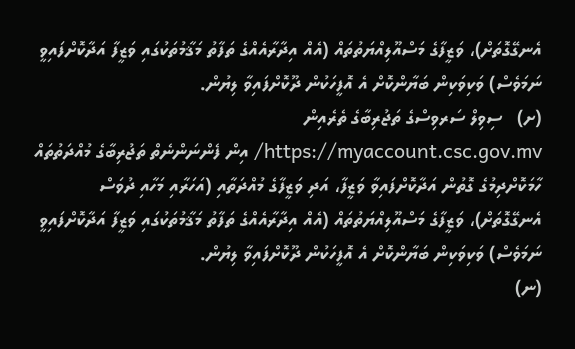އެނގޭގޮތަށް)، ވަޒީފާގެ މަސްއޫލިއްޔަތުތައް (އެއް އިދާރާއެއްގެ ތަފާތު މަޤާމުތަކުގައި ވަޒީފާ އަދާކޮށްފައިވީ ނަމަވެސް) ވަކިވަކިން ބަޔާންކޮށް އެ އޮފީހަކުން ދޫކޮށްފައިވާ ލިޔުން.
(ށ)   ސިވިލް ސަރވިސްގެ ތަޖުރިބާގެ ތެރެއިން https://myaccount.csc.gov.mv/ އިން ފެންނަންނެތް ތަޖުރިބާގެ މުއްދަތުތައް ހާމަކޮށްދިމުގެ ގޮތުން އަދާކޮށްފައިވާ ވަޒީފާ، އަދި ވަޒީފާގެ މުއްދަތާއި (އަހަރާއި މަހާއި ދުވަސް އެނގޭގޮތަށް)، ވަޒީފާގެ މަސްއޫލިއްޔަތުތައް (އެއް އިދާރާއެއްގެ ތަފާތު މަޤާމުތަކުގައި ވަޒީފާ އަދާކޮށްފައިވީ ނަމަވެސް) ވަކިވަކިން ބަޔާންކޮށް އެ އޮފީހަކުން ދޫކޮށްފައިވާ ލިޔުން.
(ނ)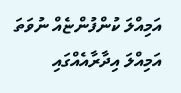އަމިއްލަ ކުންފުންޏެއް ނުވަތަ އަމިއްލަ އިދާރާއެއްގައި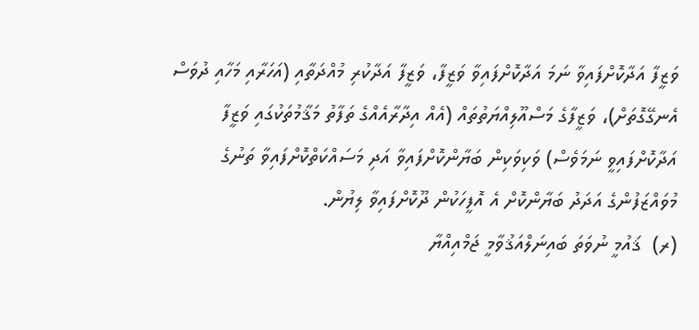ވަޒީފާ އަދާކޮށްފައިވާ ނަމަ އަދާކޮށްފައިވާ ވަޒީފާ، ވަޒީފާ އަދާކުރި މުއްދަތާއި (އަހަރާއި މަހާއި ދުވަސް އެނގޭގޮތަށް)، ވަޒީފާގެ މަސްއޫލިއްޔަތުތައް (އެއް އިދާރާއެއްގެ ތަފާތު މަޤާމުތަކުގައި ވަޒީފާ އަދާކޮށްފައިވީ ނަމަވެސް) ވަކިވަކިން ބަޔާންކޮށްފައިވާ އަދި މަސައްކަތްކޮށްފައިވާ ތަނުގެ މުވައްޒަފުންގެ އަދަދު ބަޔާންކޮށް އެ އޮފީހަކުން ދޫކޮށްފައިވާ ލިޔުން.
(ރ)  ޤައުމީ ނުވަތަ ބައިނަލްއަޤުވާމީ ޖަމްއިއްޔާ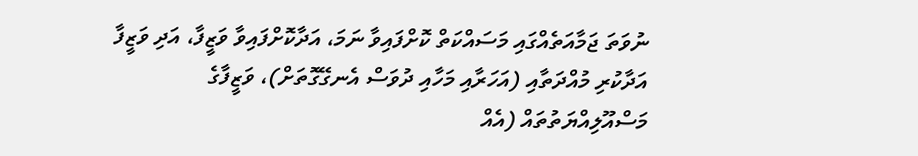ނުވަތަ ޖަމާއަތެއްގައި މަސައްކަތް ކޮށްފައިވާ ނަމަ، އަދާކޮށްފައިވާ ވަޒީފާ، އަދި ވަޒީފާ އަދާކުރި މުއްދަތާއި (އަހަރާއި މަހާއި ދުވަސް އެނގޭގޮތަށް)، ވަޒީފާގެ މަސްއޫލިއްޔަތުތައް (އެއް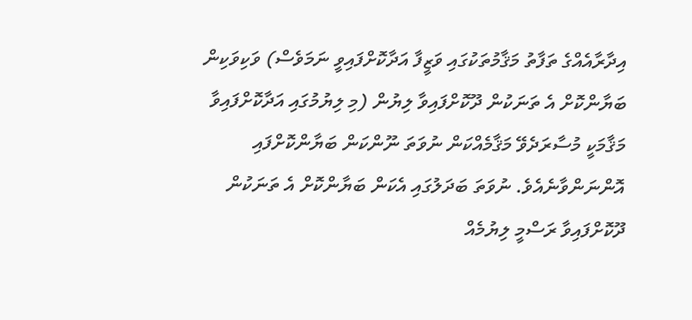އިދާރާއެއްގެ ތަފާތު މަޤާމުތަކުގައި ވަޒީފާ އަދާކޮށްފައިވީ ނަމަވެސް) ވަކިވަކިން ބަޔާންކޮށް އެ ތަނަކުން ދޫކޮށްފައިވާ ލިޔުން (މި ލިޔުމުގައި އަދާކޮށްފައިވާ މަޤާމަކީ މުސާރަދެވޭ މަޤާމެއްކަން ނުވަތަ ނޫންކަން ބަޔާންކޮށްފައި އޮންނަންވާނެއެވެ. ނުވަތަ ބަދަލުގައި އެކަން ބަޔާންކޮށް އެ ތަނަކުން ދޫކޮށްފައިވާ ރަސްމީ ލިޔުމެއް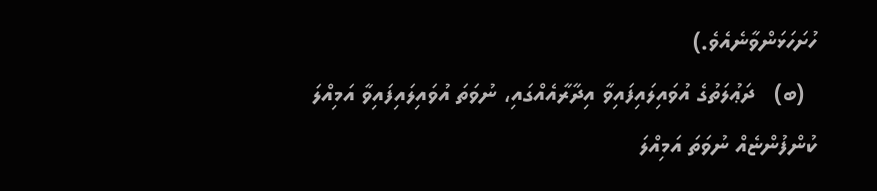ހުށަހަޅަންވާނެއެވެ.)
  (ބ)   ދަޢުލަތުގެ އުވައިލައިފައިވާ އިދާރާއެއްގައި، ނުވަތަ އުވައިލައިފައިވާ އަމިއްލަ ކުންފުންޏެއް ނުވަތަ އަމިއްލަ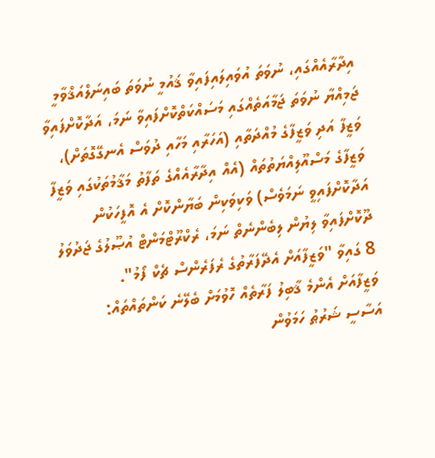އިދާރާއެއްގައި، ނުވަތަ އުވައިލައިފައިވާ ޤައުމީ ނުވަތަ ބައިނަލްއަޤްވާމީ ޖަމިއްޔާ ނުވަތަ ޖަމާއަތެއްގައި މަސައްކަތްކޮށްފައިވާ ނަމަ، އަދާކޮށްފައިވާ ވަޒީފާ އަދި ވަޒީފާގެ މުއްދަތާއި (އަހަރާއި މަހާއި ދުވަސް އެނގޭގޮތަށް)، ވަޒީފާގެ މަސްއޫލިއްޔަތުތައް (އެއް އިދާރާއެއްގެ ތަފާތު މަޤާމުތަކުގައި ވަޒީފާ އަދާކޮށްފައިވީ ނަމަވެސް) ވަކިވަކިން ބަޔާންކޮށް އެ އޮފީހަކުން ދޫކޮށްފައިވާ ލިޔުން ލިބެންނެތް ނަމަ، ރެކްރޫޓްމަންޓް އުޞޫލުގެ ޖަދުވަލު 8 ގައިވާ "ވަޒީފާއަށް އެދޭފަރާތުގެ ރެފަރެންސް ޗެކް ފޯމު".
ވަޒީފާއަށް އެންމެ ޤާބިލު ފަރާތެއް ހޮވުމަށް ބެލޭނެ ކަންތައްތައް:
އަސާސީ ޝަރުޠު ހަމަވުން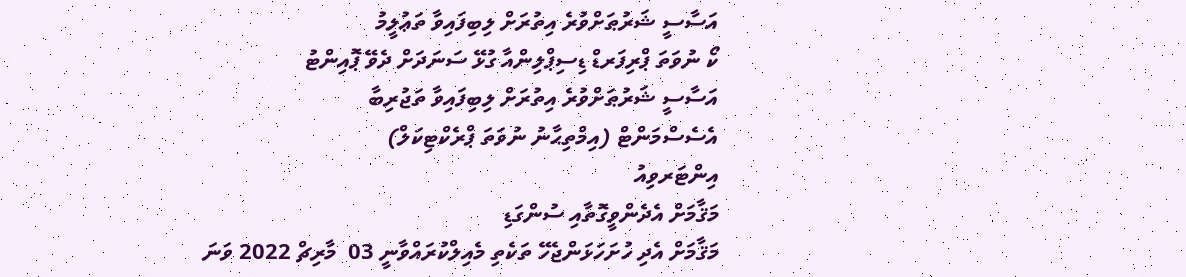އަސާސީ ޝަރުޠަށްވުރެ އިތުރަށް ލިބިފައިވާ ތަޢުލީމު
ކޯ ނުވަތަ ޕްރިފަރޑް ޑިސިޕްލިންއާ ގުޅޭ ސަނަދަށް ދެވޭ ޕޮއިންޓު
އަސާސީ ޝަރުޠަށްވުރެ އިތުރަށް ލިބިފައިވާ ތަޖުރިބާ
އެސެސްމަންޓް (އިމްތިޙާނު ނުވަތަ ޕްރެކްޓިކަލް)
އިންޓަރވިއު
މަޤާމަށް އެދެންވީގޮތާއި ސުންގަޑި
މަޤާމަށް އެދި ހުށަހަޅަންޖެހޭ ތަކެތި މެއިލްކުރައްވާނީ 03  މާރިޗް 2022 ވަނަ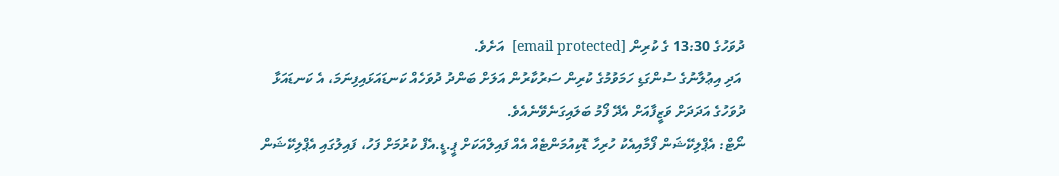ދުވަހުގެ 13:30 ގެ ކުރިން [email protected]  އަށެވެ.
 އަދި އިޢުލާނުގެ ސުންގަޑި ހަމަވުމުގެ ކުރިން ސަރުކާރުން އަލަށް ބަންދު ދުވަހެއް ކަނޑައަޅައިފިނަމަ، އެ ކަނޑައަޅާ ދުވަހުގެ އަދަދަށް ވަޒީފާއަށް އެދޭ ފޯމު ބަލައިގަނެވޭނެއެވެ.
ނޯޓް: އެޕްލިކޭޝަން ފޯމާއިއެކު ހުރިހާ ޑޮކިއުމަންޓެއް އެއް ފައިލްއަކަށް ޕީ.ޑީ.އެފް ކުރުމަށް ފަހު، ފައިލުގައި އެޕްލިކޭޝަން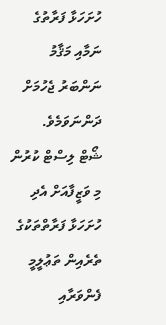ހުށަހަޅާ ފަރާތުގެ ނަމާއި މަޤާމު ނަންބަރު ޖެހުމަށް ދަންނަވަމެވެ.
ޝޯޓް ލިސްޓް ކުރުން
މި ވަޒީފާއަށް އެދި ހުށަހަޅާ ފަރާތްތަކުގެ ތެރެއިން ތަޢުލީމީ ފެންވަރާއި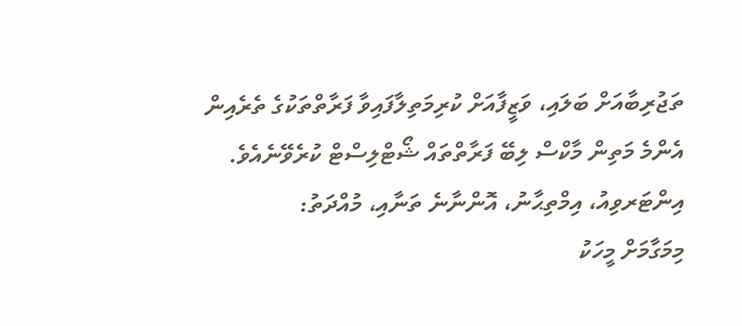ތަޖުރިބާއަށް ބަލައި، ވަޒީފާއަށް ކުރިމަތިލާފައިވާ ފަރާތްތަކުގެ ތެރެއިން އެންމެ މަތިން މާކްސް ލިބޭ ފަރާތްތައް ޝޯޓްލިސްޓް ކުރެވޭނެއެވެ.
އިންޓަރވިއު، އިމްތިޙާނު، އޮންނާނެ ތަނާއި، މުއްދަތު:
މިމަގާމަށް މީހަކު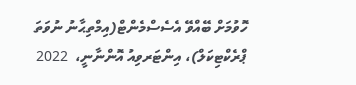ހޮވުމަށް ބޭއްވޭ އެސެސްމެންޓް(އިމްތިޙާނު ނުވަތަ ޕްރެކްޓިކަލް)، އިންޓަރވިއު އޮންނާނީ،  2022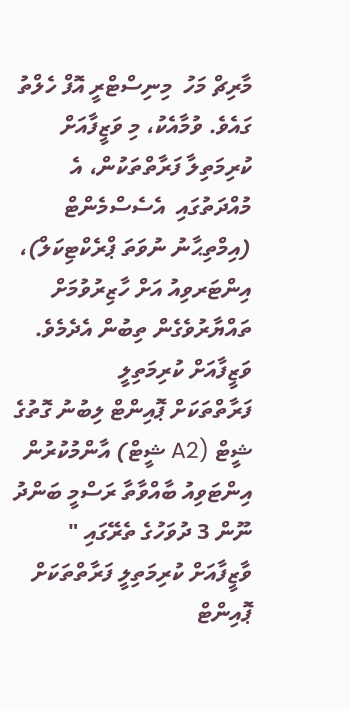މާރިޗް މަހު  މިނިސްޓްރީ އޮފް ހެލްތު ގައެވެ. ވުމާއެކު، މި ވަޒީފާއަށް ކުރިމަތިލާ ފަރާތްތަކުން، އެ މުއްދަތުގައި  އެސެސްމެންޓް (އިމްތިޙާނު ނުވަތަ ޕްރެކްޓިކަލް)، އިންޓަރވިއު އަށް ހާޒިރުވުމަށް ތައްޔާރުވެގެން ތިބުން އެދެމެވެ.
ވަޒީފާއަށް ކުރިމަތިލީ
ފަރާތްތަކަށް ޕޮއިންޓް ލިބުނު ގޮތުގެ ޝީޓް (A2 ޝީޓް) އާންމުކުރުން
އިންޓަވިއު ބާއްވާތާ ރަސްމީ ބަންދު ނޫން 3 ދުވަހުގެ ތެރޭގައި " ވާޒީފާއަށް ކުރިމަތިލީ ފަރާތްތަކަށް ޕޮއިންޓް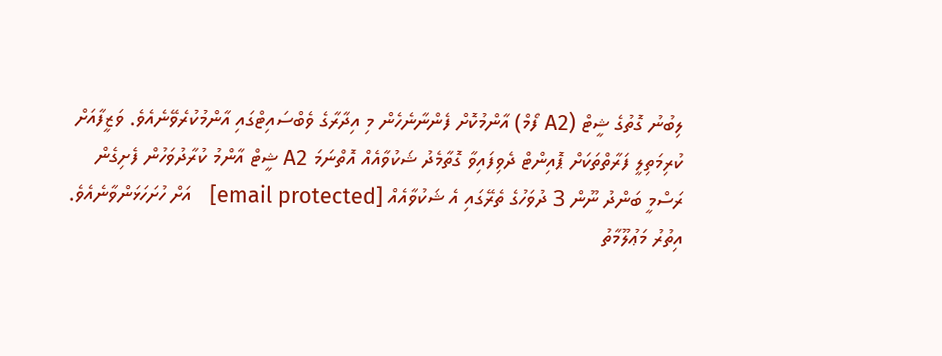ލިބުނު ގޮތުގެ ޝީޓް (A2 ފޯމް) އާންމުކޮށް ފެންނާނެހެން މި އިދާރާގެ ވެބްސައިޓްގައި އާންމުކުރެވޭނެއެވެ. ވަޒީފާއަށް ކުރިމަތިލީ ފަރާތްތަކަށް ޕޮއިންޓް ދެވިފައިވާ ގޮތާމެދު ޝަކުވާއެއް އޮތްނަމަ A2 ޝީޓް އާންމު ކުރާދުވަހުން ފެށިގެން ރަސްމީ ބަންދު ނޫން 3 ދުވަހުގެ ތެރޭގައި އެ ޝަކުވާއެއް [email protected]   އަށް ހުށަހަޅަންވާނެއެވެ.
އިތުރު މަޢުލޫމާތު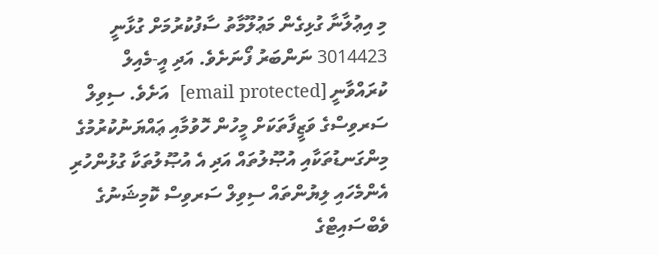މި އިޢުލާނާ ގުޅިގެން މަޢުލޫމާތު ސާފުކުރުމަށް ގުޅާނީ 3014423 ނަންބަރު ފޯނަށެވެ. އަދި އީ-މެއިލް ކުރައްވާނީ [email protected]  އަށެވެ. ސިވިލް ސަރވިސްގެ ވަޒީފާތަކަށް މީހުން ހޮވުމާއި ޢައްޔަނުކުރުމުގެ މިންގަނޑުތަކާއި އުޞޫލުތައް އަދި އެ އުޞޫލުތަކާ ގުޅުންހުރި އެންމެހައި ލިޔުންތައް ސިވިލް ސަރވިސް ކޮމިޝަނުގެ ވެބްސައިޓްގެ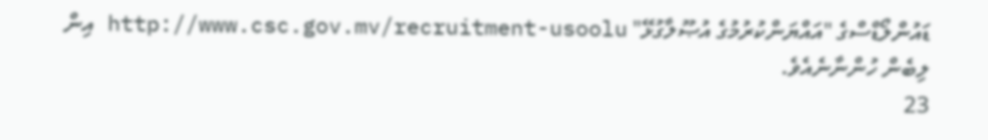ޑައުންލޯޑްސްގެ "އައްޔަންކުރުމުގެ އުޞޫލާގުޅޭ" http://www.csc.gov.mv/recruitment-usoolu އިން ލިބެން ހުންނާނެއެވެ.
23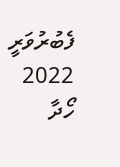ފެބުރުވަރީ 2022
ހޯދާ